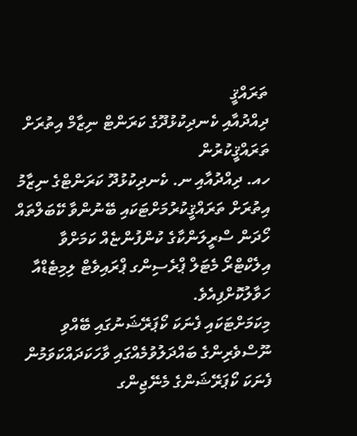ތަރައްޤީ
ދިއްދުއާއި ކެނދިކުޅުދޫގެ ކަރަންޓް ނިޒާމް އިތުރަށް ތަރައްޤީކުރުން
ހއ. ދިއްދުއާއި ނ. ކެނދިކުޅުދޫ ކަރަންޓްގެ ނިޒާމު އިތުރަށް ތަރައްޤީކުރުމަށްޓަކައި ބޭނުންވާ ކޭބަލްތައް ހޯދަން ސްރީލަންކާގެ ކުންފުންޏެއް ކަމަށްވާ އިލެކްޓްރޯ މެޓަލް ޕްރެސިންގ ޕްރައިވެޓް ލިމިޓެޑްއާ ހަވާލުކޮށްފިއެވެ.
މިކަމަށްޓަކައި ފެނަކަ ކޯޕަރޭޝަނުގައި ބޭއްވި ނޫސްވެރިންގެ ބައްދަލުވުމެއްގައި ވާހަކަދައްކަވަމުން ފެނަކަ ކޯޕަރޭޝަންގެ މެނޭޖިންގ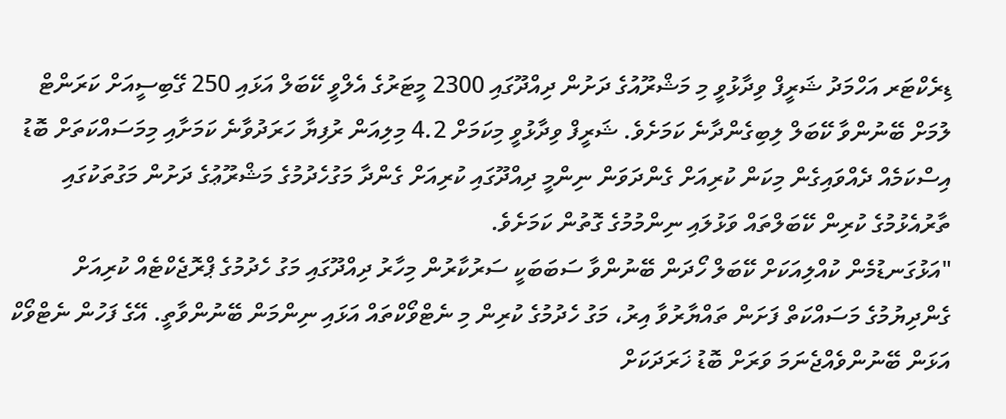ޑިރެކްޓަރ އަހްމަދު ޝަރީފް ވިދާޅުވީ މި މަޝްރޫއުގެ ދަށުން ދިއްދޫގައި 2300 މީޓަރުގެ އެލްވީ ކޭބަލް އަޅައި 250 ގޭބިސީއަށް ކަރަންޓް ލުމަށް ބޭނުންވާ ކޭބަލް ލިބިގެންދާނެ ކަމަށެވެ. ޝަރީފް ވިދާޅުވީ މިކަމަށް 4.2 މިލިއަން ރުފިޔާ ހަރަދުވާނެ ކަމަށާއި މިމަސައްކަތަށް ބޮޑު އިސްކަމެއް ދެއްވައިގެން މިކަން ކުރިއަށް ގެންދަވަން ނިންމީ ދިއްދޫގައި ކުރިއަށް ގެންދާ މަގުހެދުމުގެ މަޝްރޫޢުގެ ދަށުން މަގުތަކުގައި ތާރުއެޅުމުގެ ކުރިން ކޭބަލްތައް ވަޅުލައި ނިންމުމުގެ ގޮތުން ކަމަށެވެ.
"އަޅުގަނޑުމެން ކުއްލިއަކަށް ކޭބަލް ހޯދަން ބޭނުންވާ ސަބަބަކީ ސަރުކާރުން މިހާރު ދިއްދޫގައި މަގު ހެދުމުގެ ޕްރޮޖެކްޓެއް ކުރިއަށް ގެންދިޔުމުގެ މަސައްކަތް ފަށަން ތައްޔާރުވާ އިރު، މަގު ހެދުމުގެ ކުރިން މި ނެޓްވޯކްތައް އަޅައި ނިންމަން ބޭނުންވާތީ. އޭގެ ފަހުން ނެޓްވޯކް އަޅަން ބޭނުންވެއްޖެނަމަ ވަރަށް ބޮޑު ޚަރަދަކަށް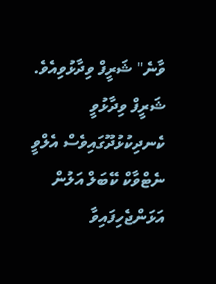ވާނެ" ޝަރީފް ވިދާޅުވިއެވެ.
ޝަރީފް ވިދާޅުވީ ކެނދިކުޅުދޫގައިވެސް އެލްވީ ނެޓްވާކް ކޭބަލް އަލުން އަޅަންޖެހިފައިވާ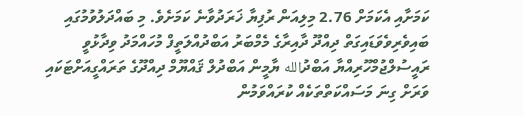ކަމަށާއި އެކަމަށް 2.76 މިލިއަން ރުފިޔާ ޚަރަދުވާނެ ކަމަށެވެ. މި ބައްދަލުވުމުގައި ބައިވެރިވެވަޑައިގަތް ދިއްދޫ ދާއިރާގެ މެމްބަރު އަބްދުއްލަތީފް މުހައްމަދު ވިދާޅުވީ ރައީސުލްޖުމްހޫރިއްޔާ އަބްދުالله ޔާމީން އަބްދުލް ޤައްޔޫމް ދިއްދޫގެ ތަރައްގީއަށްޓަކައި ވަރަށް ގިނަ މަސައްކަތްތަކެއް ކުރައްވަމުން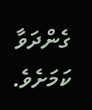ގެންދަވާ ކަމަށެވެ.